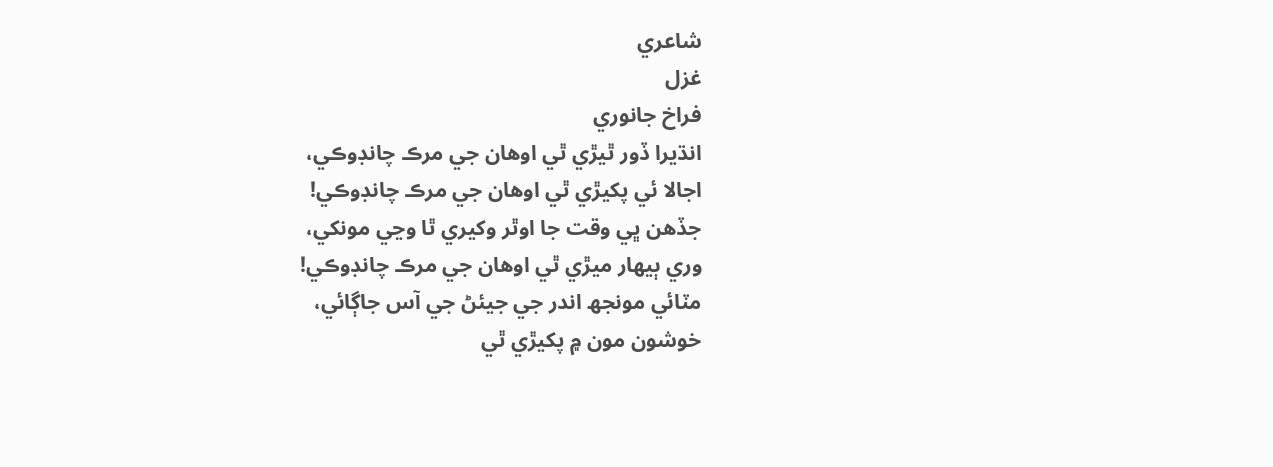شاعري
غزل
فراخ جانوري
انڌيرا ڏور ٿيڙي ٿي اوهان جي مرڪ چانڊوڪي،
اجالا ئي پکيڙي ٿي اوهان جي مرڪ چانڊوڪي!
جڏهن ڀي وقت جا اوٿر وکيري ٿا وڃي مونکي،
وري ٻيھار ميڙي ٿي اوهان جي مرڪ چانڊوڪي!
مٽائي مونجھ اندر جي جيئڻ جي آس جاڳائي،
خوشون مون ۾ پکيڙي ٿي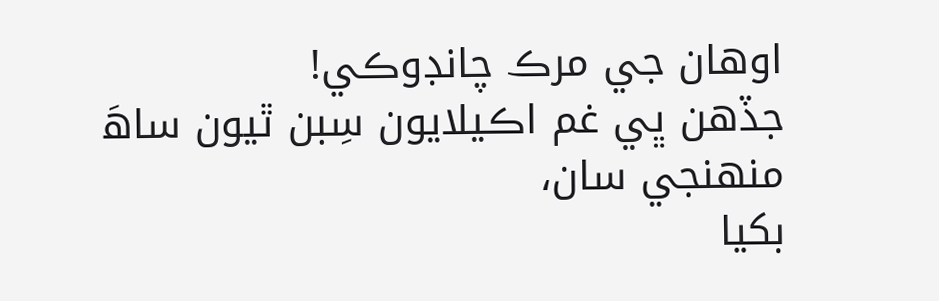اوهان جي مرڪ چانڊوڪي!
جڏهن ڀي غم اڪيلايون سِبن ٿيون ساھَ منهنجي سان،
بکيا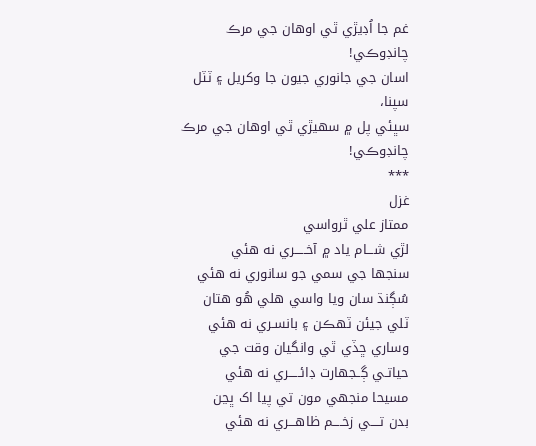غم جا اُڊيڙي ٿي اوهان جي مرڪ چانڊوڪي!
اسان جي جانوري جيون جا وکريل ۽ ٽٽل سپنا،
سڀئي پل ۾ سھيڙي ٿي اوهان جي مرڪ چانڊوڪي!
***
غزل
ممتاز علي ٿرواسي
لڙي شـــام ياد ۾ آخـــــري نه هئي
سنجها جي سمي جو سانوري نه هئي
سُڳنڌ سان ويا واسي هلي هُو هتان
ٽلي جيئن ٽهڪن ۽ بانسـري نه هئي
وساري ڇڏي ٿي وانگيان وقت جي
حياتـي ڳــجهارت ڊائـــــري نه هئي
مسيحا منجهي مون تي پيا اک ڀڃن
بدن تــــي زخــــم ظاهـــري نه هئي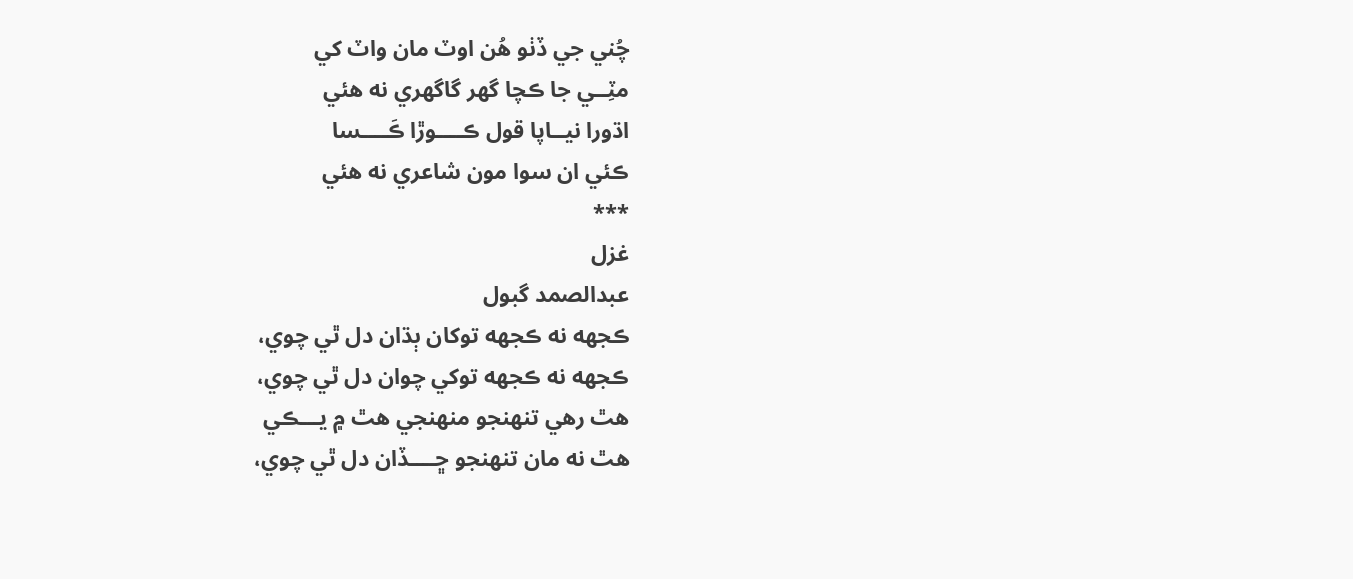چُني جي ڏٺو هُن اوٽ مان واٽ کي
مٽِــي جا ڪچا گهر گاگهري نه هئي
اڌورا نيــاپا قول ڪــــوڙا ڪَــــسا
ڪئي ان سوا مون شاعري نه هئي
***
غزل
عبدالصمد گبول
ڪجهه نه ڪجهه توکان ٻڌان دل ٿي چوي،
ڪجهه نه ڪجهه توکي چوان دل ٿي چوي،
هٿ رهي تنهنجو منهنجي هٿ ۾ يـــڪي
هٿ نه مان تنهنجو ڇــــڏان دل ٿي چوي،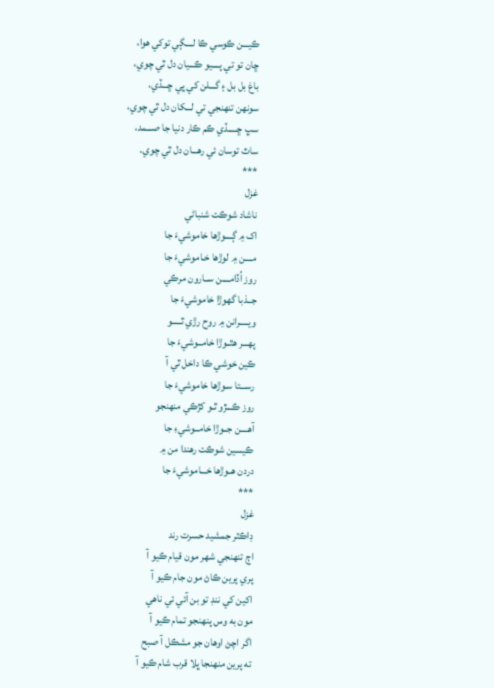ڪيـــن ڪوسي ڪا لــــڳي توکي هوا،
ڇان تو تي پــــيو ڪـــيان دل ٿي چوي،
باغ بل بل ۽ گـــلن کي ڀي ڇـــڏي،
سونهن تنهنجي تي لـــکان دل ٿي چوي،
سڀ ڇـــــڏي ڪم ڪار دنيا جا صـــمد،
ساٿ توسان ئي رهـــان دل ٿي چوي.
***
غزل
ناشاد شوڪت شنباڻي
اک ۾ ڳــــوڙها خاموشيءَ جا
مــــن ۾ لوڙها خـاموشيءَ جا
روز اُڏامــــن ســارون مرڪي
جــذبا گهوڙا خاموشيءَ جا
ويـــــرانن ۾ روح رڙي ٿـــــو
پهـــر هٿــوڙا خامــوشيءَ جا
ڪين خوشي ڪا داخل ٿي آ
رســـتا سـوڙها خاموشيءَ جا
روز ڪـــڙو ٿـو کڙڪي منهنجو
آھــــن جــوڙا خامــوشيءِ جا
ڪيسين شوڪت رهندا من ۾
دردن هــوڙها خـــاموشيءَ جا
***
غزل
ڊاڪٽر جمشيد حسرت رند
اڄ تنھنجي شھر مون قيام ڪيو آ
پري پرين ڪاڻ مون جام ڪيو آ
اکين کي ننڊ تو بن آئي ئي ناھي
مون به وس پنھنجو تمام ڪيو آ
اگر اچڻ اوھان جو مشڪل آ صبح
ته پرين منھنجا ڀلا قرب شام ڪيو آ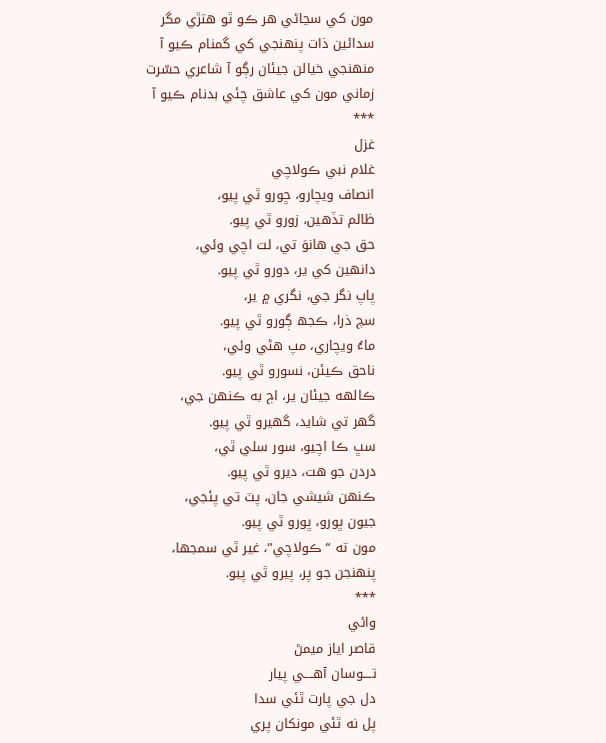مون کي سڃاڻي ھر ڪو ٿو ھتڙي مگر
سدائين ذات پنھنجي کي گمنام ڪيو آ
منھنجي خيالن جيئان رڳو آ شاعري حسّرت
زماني مون کي عاشق چئي بدنام ڪيو آ
***
غزل
غلام نبي ڪولاچي
انصاف ويچارو، ڇورو ٿي پيو،
ظالم تڏھين، زورو ٿي پيو.
حق جي ھانوَ تي، لت اچي وئي،
دانھين کي ير، دورو ٿي پيو.
پاپ نگر جي، نگري ۾ ير،
سچ ذرا، ڪجھ ڳورو ٿي پيو.
ماءُ ويچاري، مپ ھڻي وئي،
ناحق ڪيئن، نسورو ٿي پيو.
ڪالھه جيئان ير، اڄ به ڪنھن جي،
گھر تي شايد، گھيرو ٿي پيو.
سڀ ڪا اچيو، سور سلي ٿي،
دردن جو ھت، ديرو ٿي پيو.
ڪنھن شيشي جان، پٽ تي پئجي،
جيون ڀورو، ڀورو ٿي پيو.
مون ته “ڪولاچي”، غير ٿي سمجھا،
پنھنجن جو پر، پيرو ٿي پيو.
***
وائي
قاصر اياز ميمڻ
تــــوسان آهــــي پيار
دل جي پارت ٿئي سدا
پل نه ٿئي مونکان پري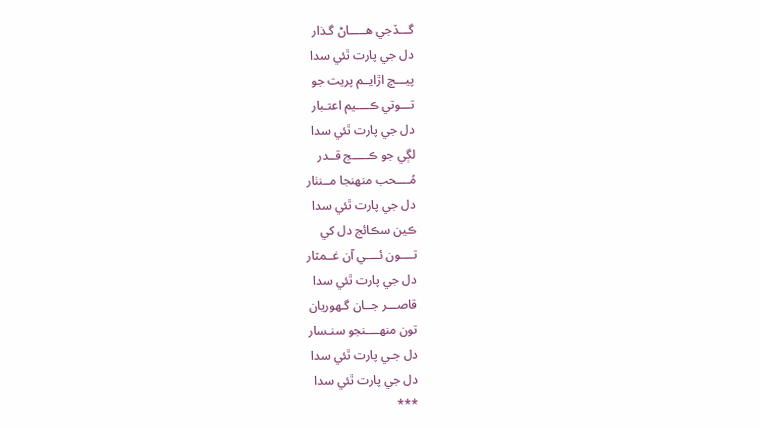گـــڏجي هـــــاڻ گـذار
دل جي پارت ٿئي سدا
پيـــچ اڙايــم پريت جو
تـــوتي ڪــــيم اعتـبار
دل جي پارت ٿئي سدا
لڳي جو ڪـــــج قــدر
مُــــحب منھنجا مــنٺار
دل جي پارت ٿئي سدا
ڪين سڪائج دل کي
تــــون ئــــي آن غــمٽار
دل جي پارت ٿئي سدا
قاصـــر جــان گـهوريان
تون منھــــنجو سنـسار
دل جـي پارت ٿئي سدا
دل جي پارت ٿئي سدا
***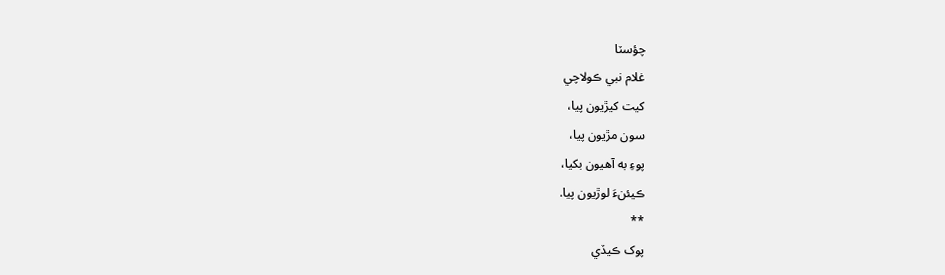چؤسٽا
غلام نبي ڪولاچي
کيت کيڙيون پيا،
سون مڙيون پيا،
پوءِ به آھيون بکيا،
ڪيئنءَ لوڙيون پيا.
**
پوک ڪيڏي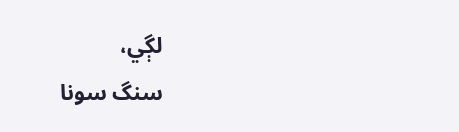لڳي،
سنگ سونا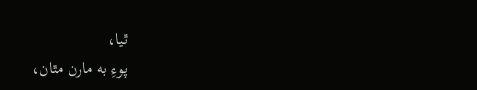ٿيا،
پوءِ به مارن مٿان،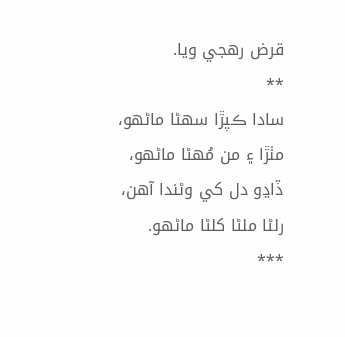قرض رھجي ويا.
**
سادا ڪپڙا سھڻا ماڻھو،
مٺڙا ۽ من مُھڻا ماڻھو،
ڏاڍو دل کي وڻندا آھن،
رلڻا ملڻا کلڻا ماڻھو.
***